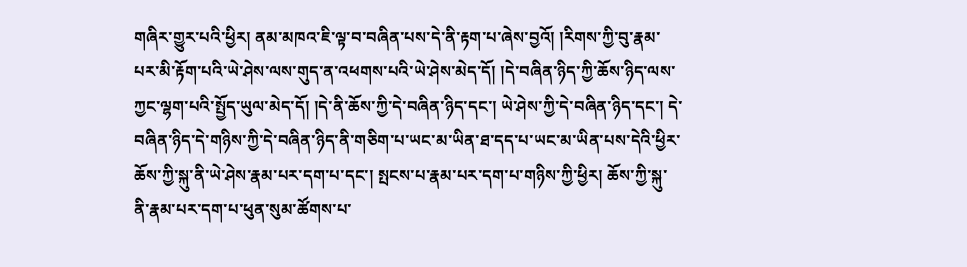གཞིར་གྱུར་པའི་ཕྱིར། ནམ་མཁའ་ཇི་ལྟ་བ་བཞིན་པས་དེ་ནི་རྟག་པ་ཞེས་བྱའོ། །རིགས་ཀྱི་བུ་རྣམ་པར་མི་རྟོག་པའི་ཡེ་ཤེས་ལས་གུད་ན་འཕགས་པའི་ཡེ་ཤེས་མེད་དོ། །དེ་བཞིན་ཉིད་ཀྱི་ཆོས་ཉིད་ལས་ཀྱང་ལྷག་པའི་སྤྱོད་ཡུལ་མེད་དོ། །དེ་ནི་ཆོས་ཀྱི་དེ་བཞིན་ཉིད་དང་། ཡེ་ཤེས་ཀྱི་དེ་བཞིན་ཉིད་དང་། དེ་བཞིན་ཉིད་དེ་གཉིས་ཀྱི་དེ་བཞིན་ཉིད་ནི་གཅིག་པ་ཡང་མ་ཡིན་ཐ་དད་པ་ཡང་མ་ཡིན་པས་དེའི་ཕྱིར་ཆོས་ཀྱི་སྐུ་ནི་ཡེ་ཤེས་རྣམ་པར་དག་པ་དང་། སྤངས་པ་རྣམ་པར་དག་པ་གཉིས་ཀྱི་ཕྱིར། ཆོས་ཀྱི་སྐུ་ནི་རྣམ་པར་དག་པ་ཕུན་སུམ་ཚོགས་པ་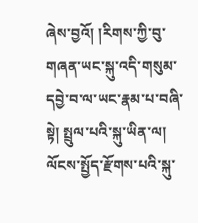ཞེས་བྱའོ། །རིགས་ཀྱི་བུ་གཞན་ཡང་སྐུ་འདི་གསུམ་དབྱེ་བ་ལ་ཡང་རྣམ་པ་བཞི་སྟེ། སྤྲུལ་པའི་སྐུ་ཡིན་ལ། ལོངས་སྤྱོད་རྫོགས་པའི་སྐུ་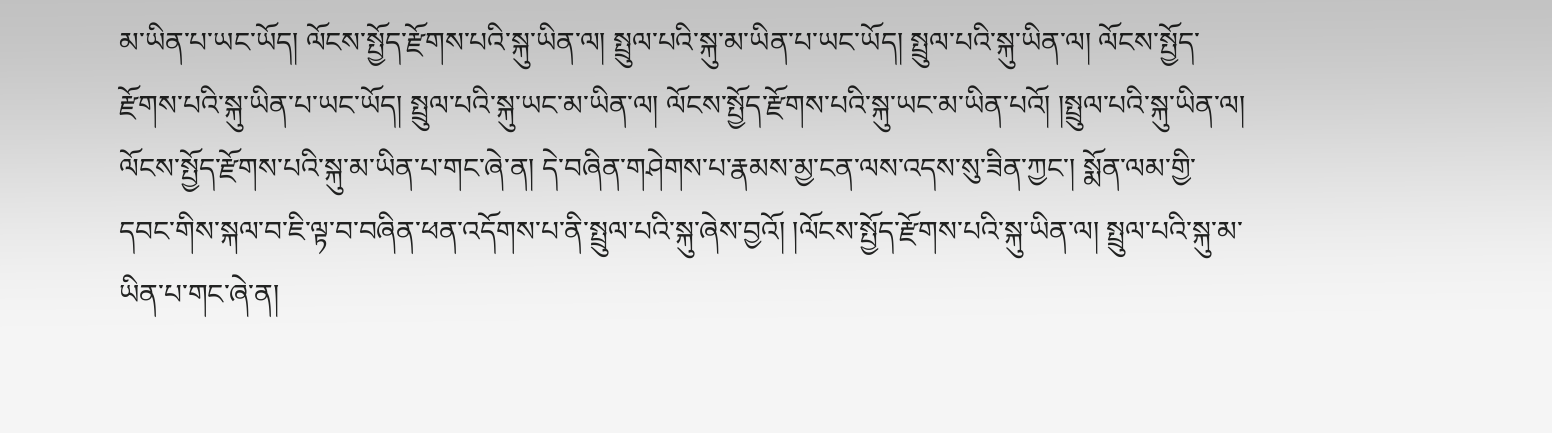མ་ཡིན་པ་ཡང་ཡོད། ལོངས་སྤྱོད་རྫོགས་པའི་སྐུ་ཡིན་ལ། སྤྲུལ་པའི་སྐུ་མ་ཡིན་པ་ཡང་ཡོད། སྤྲུལ་པའི་སྐུ་ཡིན་ལ། ལོངས་སྤྱོད་རྫོགས་པའི་སྐུ་ཡིན་པ་ཡང་ཡོད། སྤྲུལ་པའི་སྐུ་ཡང་མ་ཡིན་ལ། ལོངས་སྤྱོད་རྫོགས་པའི་སྐུ་ཡང་མ་ཡིན་པའོ། །སྤྲུལ་པའི་སྐུ་ཡིན་ལ། ལོངས་སྤྱོད་རྫོགས་པའི་སྐུ་མ་ཡིན་པ་གང་ཞེ་ན། དེ་བཞིན་གཤེགས་པ་རྣམས་མྱ་ངན་ལས་འདས་སུ་ཟིན་ཀྱང་། སྨོན་ལམ་གྱི་དབང་གིས་སྐལ་བ་ཇི་ལྟ་བ་བཞིན་ཕན་འདོགས་པ་ནི་སྤྲུལ་པའི་སྐུ་ཞེས་བྱའོ། །ལོངས་སྤྱོད་རྫོགས་པའི་སྐུ་ཡིན་ལ། སྤྲུལ་པའི་སྐུ་མ་ཡིན་པ་གང་ཞེ་ན།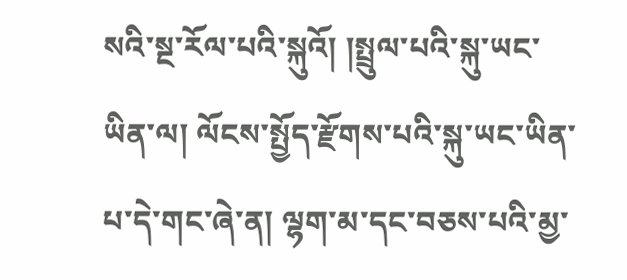སའི་སྔ་རོལ་པའི་སྐུའོ། །སྤྲུལ་པའི་སྐུ་ཡང་ཡིན་ལ། ལོངས་སྤྱོད་རྫོགས་པའི་སྐུ་ཡང་ཡིན་པ་དེ་གང་ཞེ་ན། ལྷག་མ་དང་བཅས་པའི་མྱ་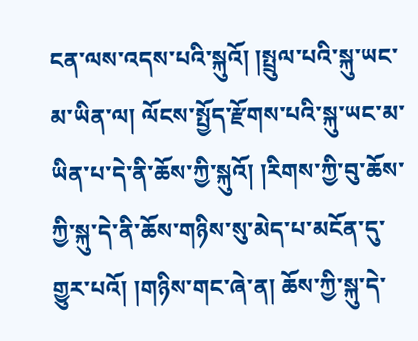ངན་ལས་འདས་པའི་སྐུའོ། །སྤྲུལ་པའི་སྐུ་ཡང་མ་ཡིན་ལ། ལོངས་སྤྱོད་རྫོགས་པའི་སྐུ་ཡང་མ་ཡིན་པ་དེ་ནི་ཆོས་ཀྱི་སྐུའོ། །རིགས་ཀྱི་བུ་ཆོས་ཀྱི་སྐུ་དེ་ནི་ཆོས་གཉིས་སུ་མེད་པ་མངོན་དུ་གྱུར་པའོ། །གཉིས་གང་ཞེ་ན། ཆོས་ཀྱི་སྐུ་དེ་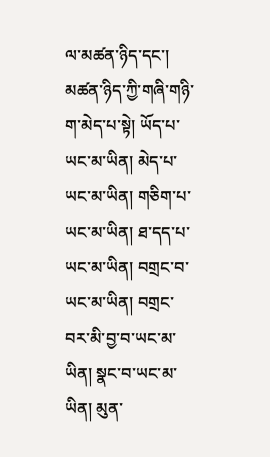ལ་མཚན་ཉིད་དང་། མཚན་ཉིད་ཀྱི་གཞི་གཉི་ག་མེད་པ་སྟེ། ཡོད་པ་ཡང་མ་ཡིན། མེད་པ་ཡང་མ་ཡིན། གཅིག་པ་ཡང་མ་ཡིན། ཐ་དད་པ་ཡང་མ་ཡིན། བགྲང་བ་ཡང་མ་ཡིན། བགྲང་བར་མི་བྱ་བ་ཡང་མ་ཡིན། སྣང་བ་ཡང་མ་ཡིན། མུན་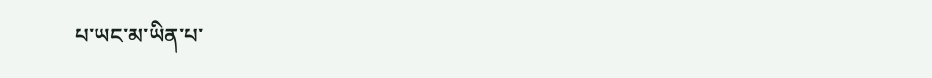པ་ཡང་མ་ཡིན་པ་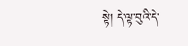སྟེ། དེ་ལྟ་བུའི་དེ་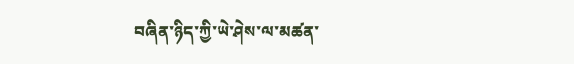བཞིན་ཉིད་ཀྱི་ཡེ་ཤེས་ལ་མཚན་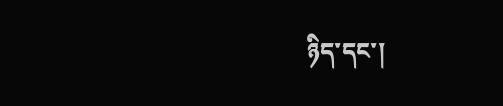ཉིད་དང་།